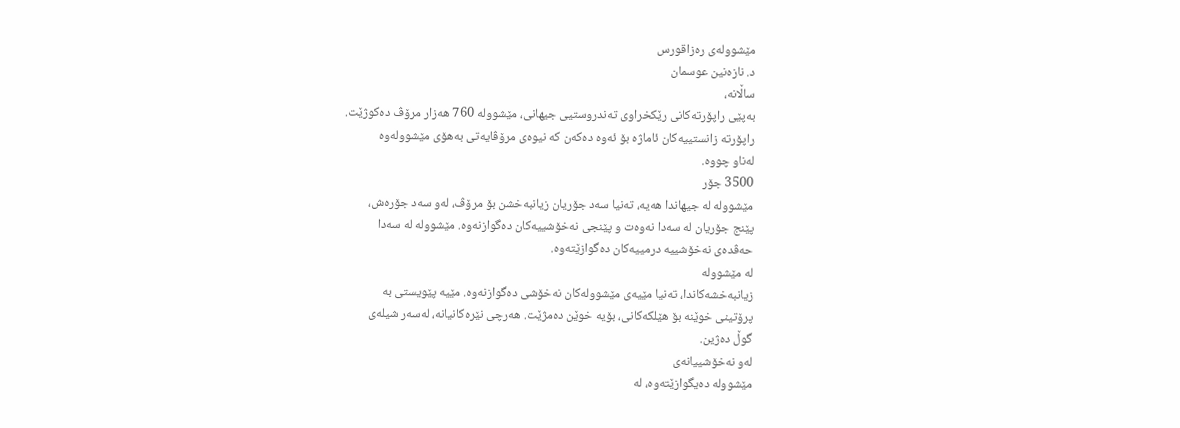مێشوولەی رەزاقورس
د. نازەنین عوسمان
ساڵانە،
بەپێی راپۆرتەکانی رێکخراوی تەندروستیی جیهانی، مێشوولە 760 هەزار مرۆڤ دەکوژێت.
راپۆرتە زانستییەکان ئاماژە بۆ ئەوە دەکەن کە نیوەی مرۆڤایەتی بەهۆی مێشوولەوە
لەناو چووە.
3500 جۆر
مێشوولە لە جیهاندا هەیە، تەنیا سەد جۆریان زیانبەخشن بۆ مرۆڤ، لەو سەد جۆرەش،
پێنج جۆریان لە سەدا نەوەت و پێنجی نەخۆشییەکان دەگوازنەوە. مێشوولە لە سەدا
حەڤدەی نەخۆشییە درمییەکان دەگوازێتەوە.
لە مێشوولە
زیانبەخشەکاندا، تەنیا مێیەی مێشوولەکان نەخۆشی دەگوازنەوە. مێیە پێویستی بە
پرۆتینی خوێنە بۆ هێلکەکانی، بۆیە خوێن دەمژێت. هەرچی نێرەکانیانە، لەسەر شیلەی
گوڵ دەژین.
لەو نەخۆشییانەی
مێشوولە دەیگوازێتەوە، لە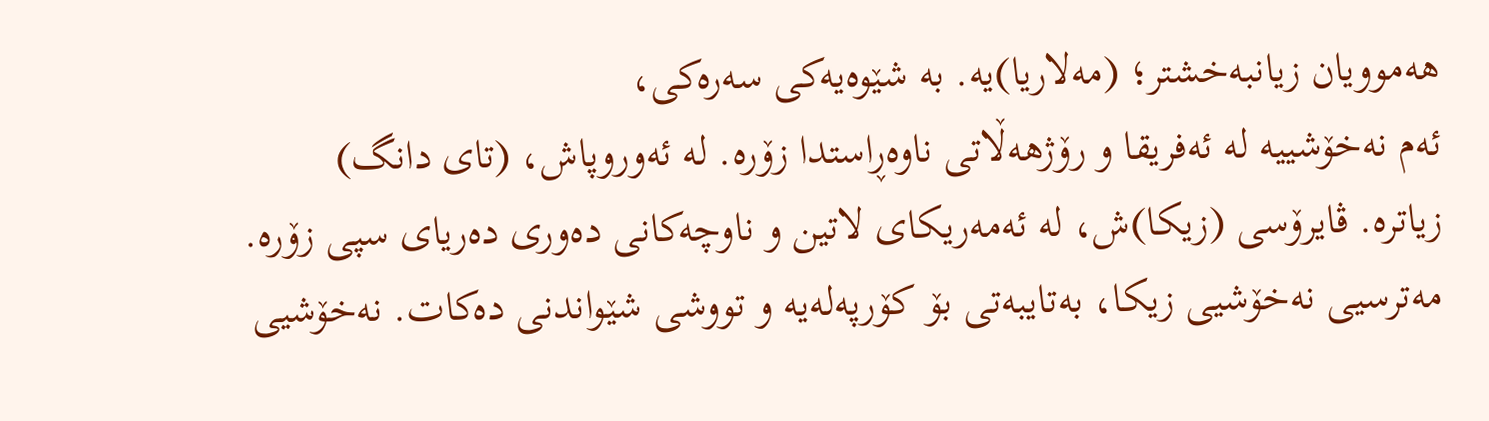هەموویان زیانبەخشتر؛ (مەلاریا)یە. بە شێوەیەکی سەرەکی،
ئەم نەخۆشییە لە ئەفریقا و رۆژهەڵاتی ناوەڕاستدا زۆرە. لە ئەوروپاش، (تای دانگ)
زیاترە. ڤایرۆسی (زیکا)ش، لە ئەمەریکای لاتین و ناوچەکانی دەوری دەریای سپی زۆرە.
مەترسیی نەخۆشیی زیکا، بەتایبەتی بۆ کۆرپەلەیە و تووشی شێواندنی دەکات. نەخۆشیی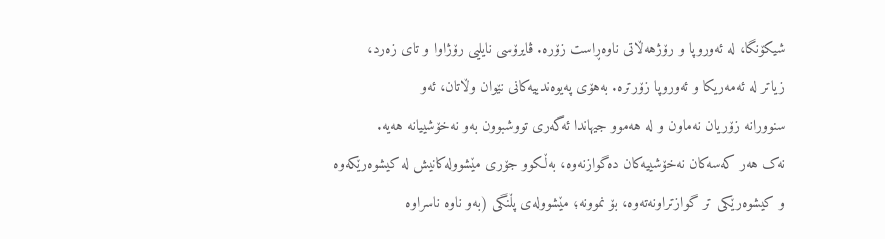شیکۆنگا، لە ئەوروپا و رۆژهەڵاتی ناوەڕاست زۆرە. ڤایرۆسی نایلیی رۆژاوا و تای زەرد،
زیاتر لە ئەمەریکا و ئەوروپا زۆرترە. بەهۆی پەیوەندییەکانی نێوان وڵاتان، ئەو
سنوورانە زۆریان نەماون و لە هەموو جیهاندا ئەگەری تووشبوون بەو نەخۆشییانە هەیە.
نەک هەر کەسەکان نەخۆشییەکان دەگوازنەوە، بەڵکوو جۆری مێشوولەکانیش لە کیشوەرێکەوە
و کیشوەرێکی تر گوازتراونەتەوە، بۆ نموونە؛ مێشوولەی پڵنگی (بەو ناوە ناسراوە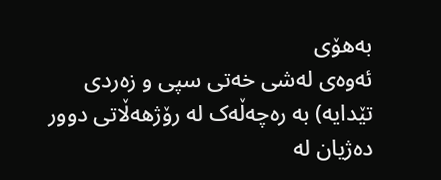بەهۆی
ئەوەی لەشی خەتی سپی و زەردی تێدایە) بە رەچەڵەک لە رۆژهەڵاتی دوور دەژیان لە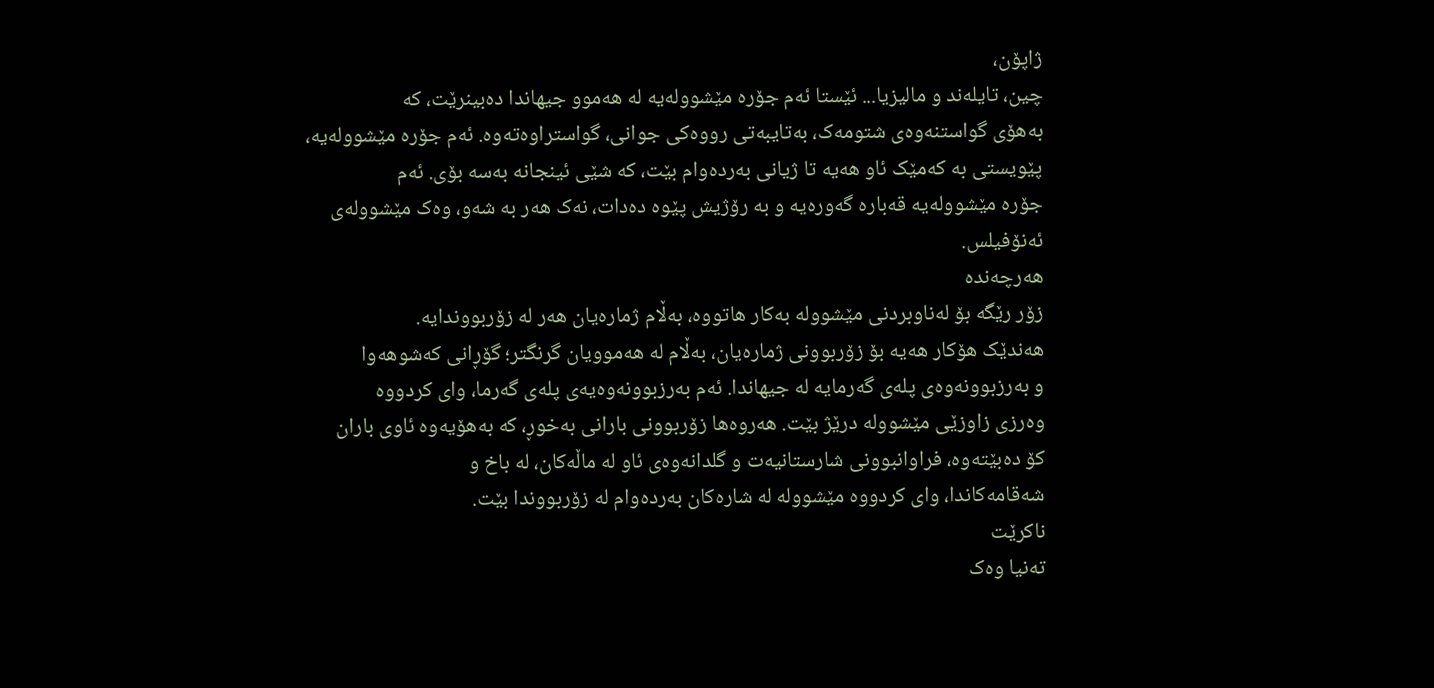ژاپۆن،
چین، تایلەند و مالیزیا... ئێستا ئەم جۆرە مێشوولەیە لە هەموو جیهاندا دەبینرێت، کە
بەهۆی گواستنەوەی شتومەک، بەتایبەتی رووەکی جوانی، گواستراوەتەوە. ئەم جۆرە مێشوولەیە،
پێویستی بە کەمێک ئاو هەیە تا ژیانی بەردەوام بێت، کە شێی ئینجانە بەسە بۆی. ئەم
جۆرە مێشوولەیە قەبارە گەورەیە و بە رۆژیش پێوە دەدات، نەک هەر بە شەو، وەک مێشوولەی
ئەنۆفیلس.
هەرچەندە
زۆر رێگە بۆ لەناوبردنی مێشوولە بەکار هاتووە، بەڵام ژمارەیان هەر لە زۆربووندایە.
هەندێک هۆکار هەیە بۆ زۆربوونی ژمارەیان، بەڵام لە هەموویان گرنگتر؛ گۆڕانی کەشوهەوا
و بەرزبوونەوەی پلەی گەرمایە لە جیهاندا. ئەم بەرزبوونەوەیەی پلەی گەرما، وای کردووە
وەرزی زاوزێی مێشوولە درێژ بێت. هەروەها زۆربوونی بارانی بەخوڕ، کە بەهۆیەوە ئاوی باران
کۆ دەبێتەوە، فراوانبوونی شارستانیەت و گلدانەوەی ئاو لە ماڵەکان، لە باخ و
شەقامەکاندا، وای کردووە مێشوولە لە شارەکان بەردەوام لە زۆربووندا بێت.
ناکرێت
تەنیا وەک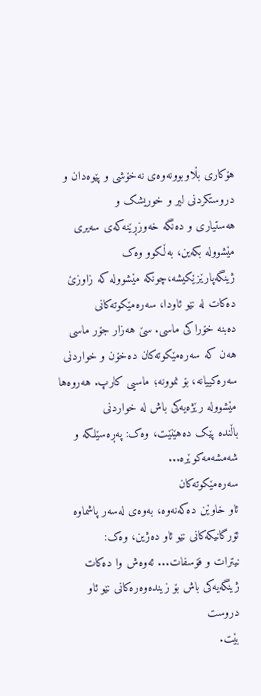هۆکاری بڵاوبوونەوەی نەخۆشی و پێوەدان و دروستکردنی لیر و خوریشک و
هەستیاری و دەنگە خەوزڕێنەکەی سەیری مێشوولە بکەین، بەڵکوو وەک ژینگەپارێزێکیشە،چونکە مێشوولە کە زاوزێ دەکات لە نێو ئاودا، سەرەمێکوتەکانی
دەبنە خۆراکی ماسی. سێ هەزار جۆر ماسی هەن کە سەرەمێکوتەکان دەخۆن و خواردنی
سەرەکییانە، بۆ نموونە؛ ماسیی کارپ. هەروەها مێشوولە رێژەیەکی باش لە خواردنی
باڵندە پێک دەهێنێت، وەک: پەڕەسێلکە و شەمشەمەکوێرە...
سەرەمێکوتەکان
ئاو خاوێن دەکەنەوە، بەوەی لەسەر پاشماوە ئۆرگانیکەکانی نێو ئاو دەژین، وەک:
نیترات و فۆسفات... ئەوەش وا دەکات ژینگەیەکی باش بۆ زیندەوەرەکانی نێو ئاو دروست
بێت.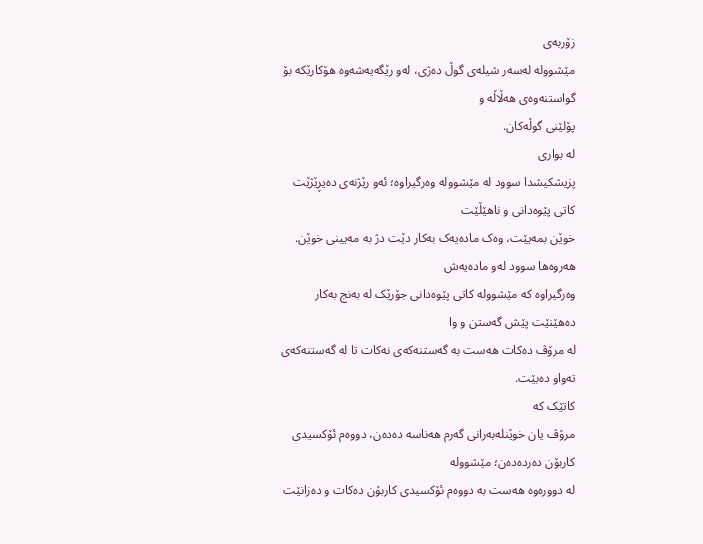زۆربەی
مێشوولە لەسەر شیلەی گوڵ دەژی، لەو رێگەیەشەوە هۆکارێکە بۆ گواستنەوەی هەڵاڵە و
پۆلێنی گوڵەکان.
لە بواری
پزیشکیشدا سوود لە مێشوولە وەرگیراوە؛ ئەو رێژنەی دەیڕێژێت کاتی پێوەدانی و ناهێڵێت
خوێن بمەیێت، وەک مادەیەک بەکار دێت دژ بە مەیینی خوێن. هەروەها سوود لەو مادەیەش
وەرگیراوە کە مێشوولە کاتی پێوەدانی جۆرێک لە بەنج بەکار دەهێنێت پێش گەستن و وا
لە مرۆڤ دەکات هەست بە گەستنەکەی نەکات تا لە گەستنەکەی تەواو دەبێت.
کاتێک کە
مرۆڤ یان خوێنلەبەرانی گەرم هەناسە دەدەن، دووەم ئۆکسیدی کاربۆن دەردەدەن؛ مێشوولە
لە دوورەوە هەست بە دووەم ئۆکسیدی کاربۆن دەکات و دەزانێت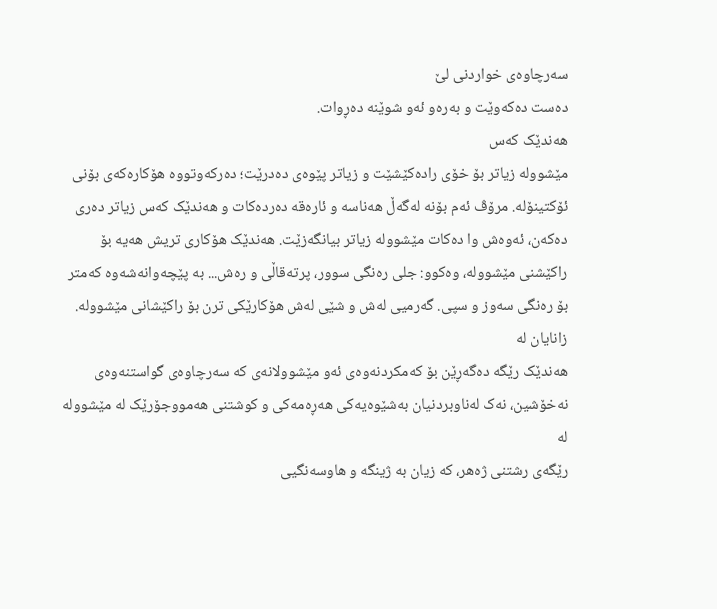سەرچاوەی خواردنی لێ
دەست دەکەوێت و بەرەو ئەو شوێنە دەڕوات.
هەندێک کەس
مێشوولە زیاتر بۆ خۆی رادەکێشێت و زیاتر پێوەی دەدرێت؛ دەرکەوتووە هۆکارەکەی بۆنی
ئۆکتینۆلە. مرۆڤ ئەم بۆنە لەگەڵ هەناسە و ئارەقە دەردەکات و هەندێک کەس زیاتر دەری
دەکەن، ئەوەش وا دەکات مێشوولە زیاتر بیانگەزێت. هەندێک هۆکاری تریش هەیە بۆ
راکێشنی مێشوولە، وەکوو: جلی رەنگی سوور، پرتەقاڵی و رەش... بە پێچەوانەشەوە کەمتر
بۆ رەنگی سەوز و سپی. گەرمیی لەش و شێی لەش هۆکارێکی ترن بۆ راکێشانی مێشوولە.
زانایان لە
هەندێک رێگە دەگەڕێن بۆ کەمکردنەوەی ئەو مێشوولانەی کە سەرچاوەی گواستنەوەی
نەخۆشین، نەک لەناوبردنیان بەشێوەیەکی هەڕەمەکی و کوشتنی هەمووجۆرێک لە مێشوولە لە
رێگەی رشتنی ژەهر، کە زیان بە ژینگە و هاوسەنگیی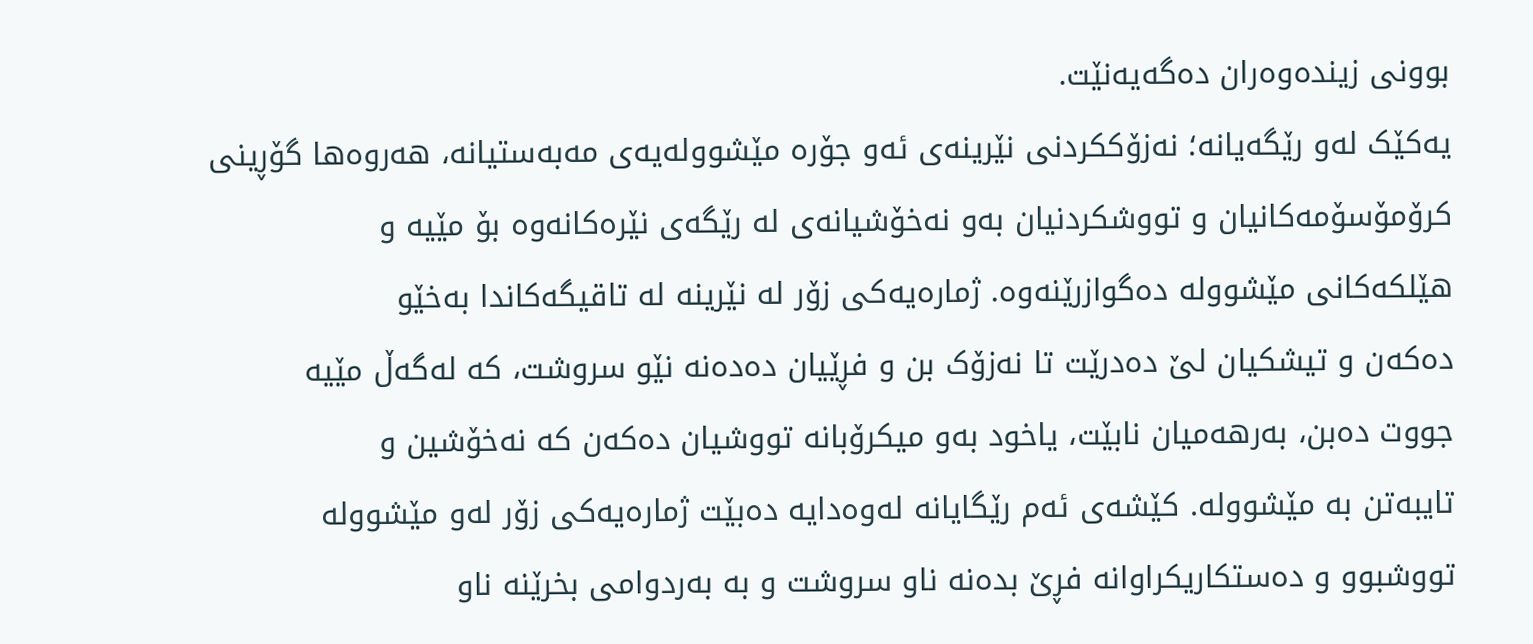بوونی زیندەوەران دەگەیەنێت.
یەکێک لەو رێگەیانە؛ نەزۆککردنی نێرینەی ئەو جۆرە مێشوولەیەی مەبەستیانە، هەروەها گۆڕینی
کرۆمۆسۆمەکانیان و تووشکردنیان بەو نەخۆشیانەی لە رێگەی نێرەکانەوە بۆ مێیە و
هێلکەکانی مێشوولە دەگوازرێنەوە. ژمارەیەکی زۆر لە نێرینە لە تاقیگەکاندا بەخێو
دەکەن و تیشکیان لێ دەدرێت تا نەزۆک بن و فڕێیان دەدەنە نێو سروشت، کە لەگەڵ مێیە
جووت دەبن، بەرهەمیان نابێت، یاخود بەو میکرۆبانە تووشیان دەکەن کە نەخۆشین و
تایبەتن بە مێشوولە. کێشەی ئەم رێگایانە لەوەدایە دەبێت ژمارەیەکی زۆر لەو مێشوولە
تووشبوو و دەستکاریکراوانە فڕێ بدەنە ناو سروشت و بە بەردوامی بخرێنە ناو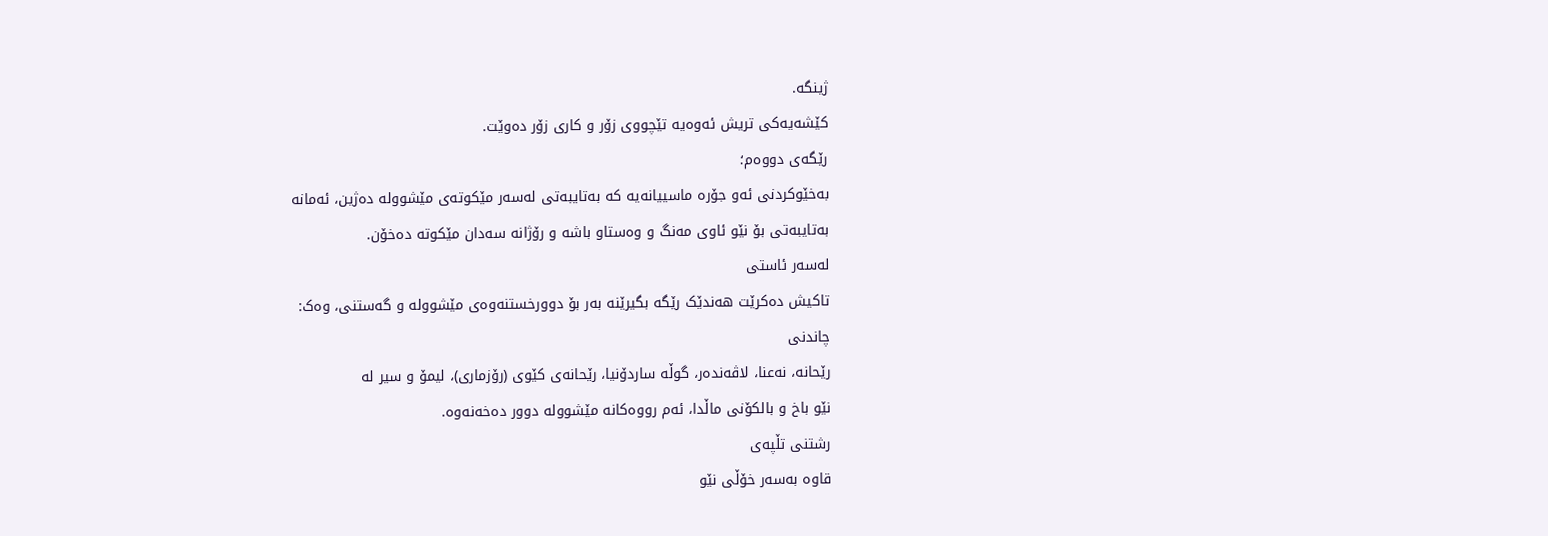ژینگە.
کێشەیەکی تریش ئەوەیە تێچووی زۆر و کاری زۆر دەوێت.
رێگەی دووەم؛
بەخێوکردنی ئەو جۆرە ماسییانەیە کە بەتایبەتی لەسەر مێکوتەی مێشوولە دەژین، ئەمانە
بەتایبەتی بۆ نێو ئاوی مەنگ و وەستاو باشە و رۆژانە سەدان مێکوتە دەخۆن.
لەسەر ئاستی
تاکیش دەکرێت هەندێک رێگە بگیرێنە بەر بۆ دوورخستنەوەی مێشوولە و گەستنی، وەک:
چاندنی
رێحانە، نەعنا، لاڤەندەر، گوڵە ساردۆنیا، رێحانەی کێوی (رۆزماری)، لیمۆ و سیر لە
نێو باخ و بالکۆنی ماڵدا، ئەم رووەکانە مێشوولە دوور دەخەنەوە.
رشتنی تڵپەی
قاوە بەسەر خۆڵی نێو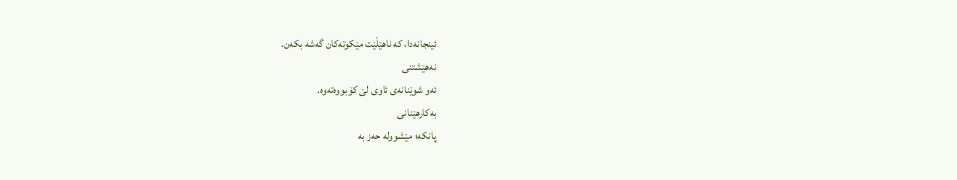ئینجانەدا، کە ناهێڵێت مێکوتەکان گەشە بکەن.
نەهێشتنی
ئەو شوێنانەی ئاوی لێ کۆبووەتەوە.
بەکارهێنانی
پانکە؛ مێشوولە حەز بە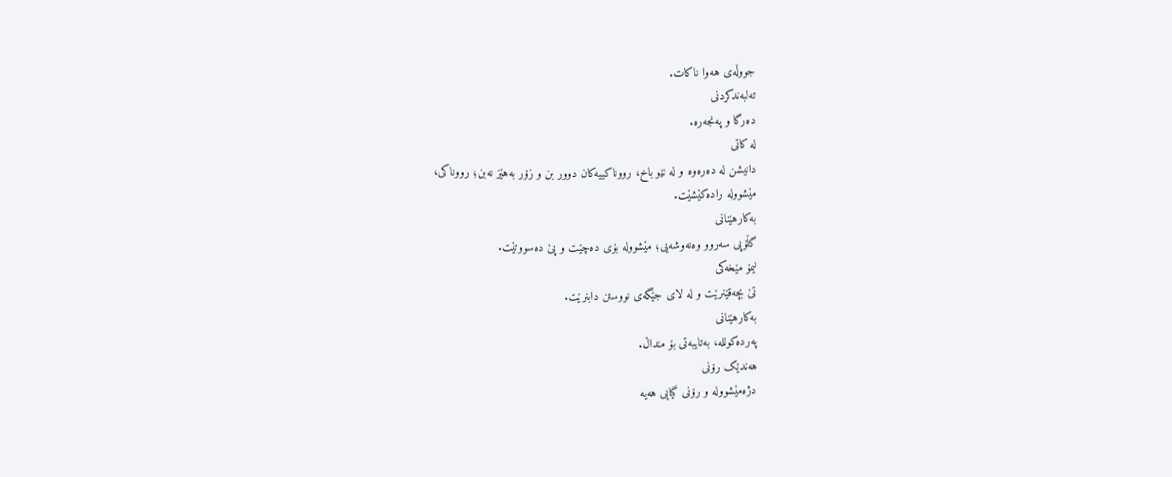جووڵەی هەوا ناکات.
تەلبەندکردنی
دەرگا و پەنجەرە.
لە کاتی
دانیشن لە دەرەوە و لە نێو باخ، رووناکییەکان دوور بن و زۆر بەهێز نەبن؛ رووناکی،
مێشوولە رادەکێشێت.
بەکارهێنانی
گڵۆپی سەروو وەنەوشەیی؛ مێشوولە بۆی دەچێت و پێ دەسووتێت.
لیمۆ مێخەکی
تێ بچەقێنرێت و لە لای جێگەی نووستن دابنرێت.
بەکارهێنانی
پەردەکوللە، بەتایبەتی بۆ منداڵ.
هەندێک رۆنی
دژەمێشوولە و رۆنی گیایی هەیە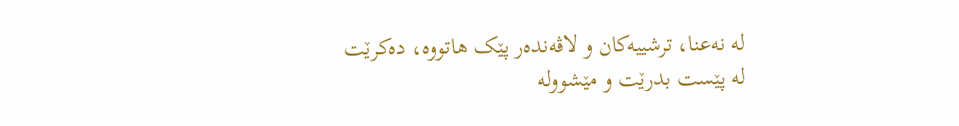لە نەعنا، ترشییەکان و لاڤەندەر پێک هاتووە، دەکرێت
لە پێست بدرێت و مێشوولە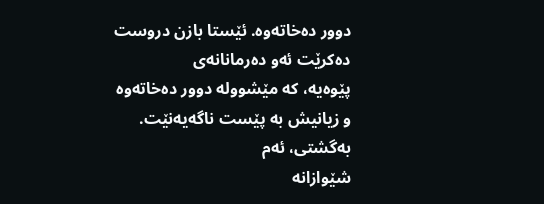دوور دەخاتەوە. ئێستا بازن دروست دەکرێت ئەو دەرمانانەی
پێوەیە، کە مێشوولە دوور دەخاتەوە و زیانیش بە پێست ناگەیەنێت.
بەگشتی، ئەم
شێوازانە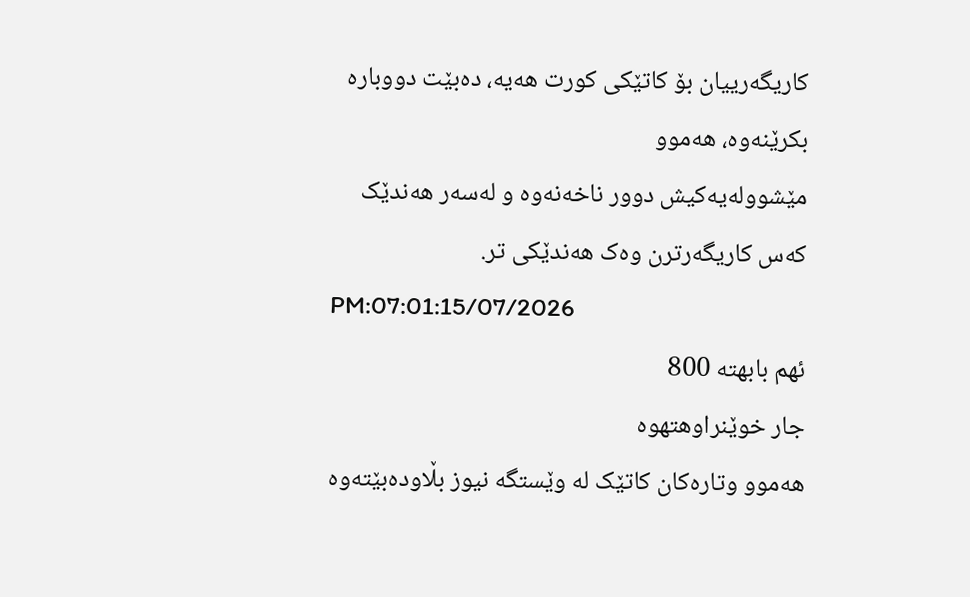کاریگەرییان بۆ کاتێکی کورت هەیە، دەبێت دووبارە بکرێنەوە، هەموو
مێشوولەیەکیش دوور ناخەنەوە و لەسەر هەندێک کەس کاریگەرترن وەک هەندێکی تر.
PM:07:01:15/07/2026
ئهم بابهته 800
جار خوێنراوهتهوه
هەموو وتارەکان کاتێک لە وێستگە نیوز بڵاودەبێتەوە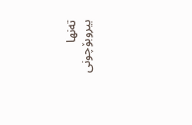تەنها بیروبۆچونی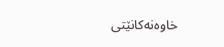خاوەنەکانێتی